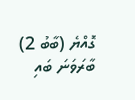ގޮއްޔެ (ބާބު 2) ބާރަވަނަ ބައި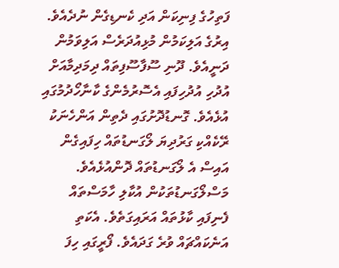ފަތިހުގެ ފިނިކަން އަދި ކެނޑިގެން ނުދެއެވެ. އިރުގެ އަލިކަމުން މުޅިއުދަރެސް އަލިވަމުން ދަނީއެވެ. ދޫނި ސޫފާސޫފިތައް ދިމަދިމާއަށް އުދުހި އުދުހިފައި އެސޮރުމެންގެ ކާނާހޯދުމުގައި އުޅެއެވެ. ގޮނޑުދޮށުގައި ދެތިން އަންހެނަކު ރޭކެއްކި ގަރުދިޔަ ލޯގަނޑުތައް ހިފައިގެން އައިސް އެ ލޯގަނޑުތައް ދޮންއުޅެއެވެ.
މަސްލޯގަނޑުތަކުން އުކާލި ހާމަސްތައް ފެނިފައި ކާޅުތައް އަރައިގަތެވެ. އެކަތި އަނެކައްޗައް ވުރެ ގަދައެވެ. ފޯރީގައި ހިފަ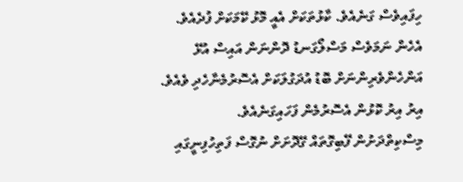ހިފައިވެސް ގަނެއެވެ. ކާޅުތަކަށް އެއީ މޮޅު ކޭމަކަށް ފުދެއެވެ. އެހެން ނަމަވެސް މަސްލޯގަނޑު ދޮންނަން އައިސް އުޅޭ އަންހެންވެރިންނަށް ބޮޑު އުދަގުލަކަށް އެސޮރުމެނާހެދި ވެއެވެ. އިރު އިރު ކޮޅުން އެސޮރުމެން ފަހައިގަނެއެވެ.
މިސްކިތްދަށުން ފޭބިގޮތައް ގޭދޮށަށް ނުގޮސް ފަތިހުފިނީގައި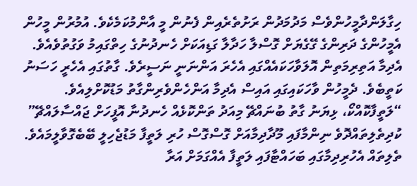ހިގާލަންދާމީހުންވެސް މަދުމަދުން ރަށުތެރެއިން ފެނުން މީ އާންމުކަމެކެވެ. އުމުރުން މީހުން އެމީހުންގެ ދަރިންގެ ގޭގެޔަށް ގޮސްލާ ހަދާލާ ގަޑިއަކަށް ހެނދުނުގެ ހިތްގައިމު ވަގުތުވެއެވެ.
އެދިމާ އަތިރިމަތިން އޮލަވާހަކައެއްގައި އެހެރަ އަންނަނީ ނަސީރެވެ. ގާތުގައި އެހެރީ ހަސަނު ކަތީބެވެ. ދެމީހުން ވާހަކައިގައި އައިސް އެދިމާ އަންހެންވެރިންގާތު މަޑުކޮށްލިއެވެ.
“ލަތީފާކޮއްކޯ، ޅިޔަނު ގާތު ބުނައްޗޭ މިއަދު ތަންކޮޅެއް ހެނދުނާ އޮފީހަށް ޖައްސާލައްޗޭ”
ކުދިތެލިތައްދޮވެ ނިންމާފައި މޫދާދިމާއަށް ގޮސްގޮސް ހުރި ލަތީފާ މަޑުޖެހިލީ ބޭބެގޮވާލީމައެވެ. ތެލިތައް އެހުރިދިމާގައި ބަހައްޓާފައި ލަތީފާ އެއްގަމަށް އަރާ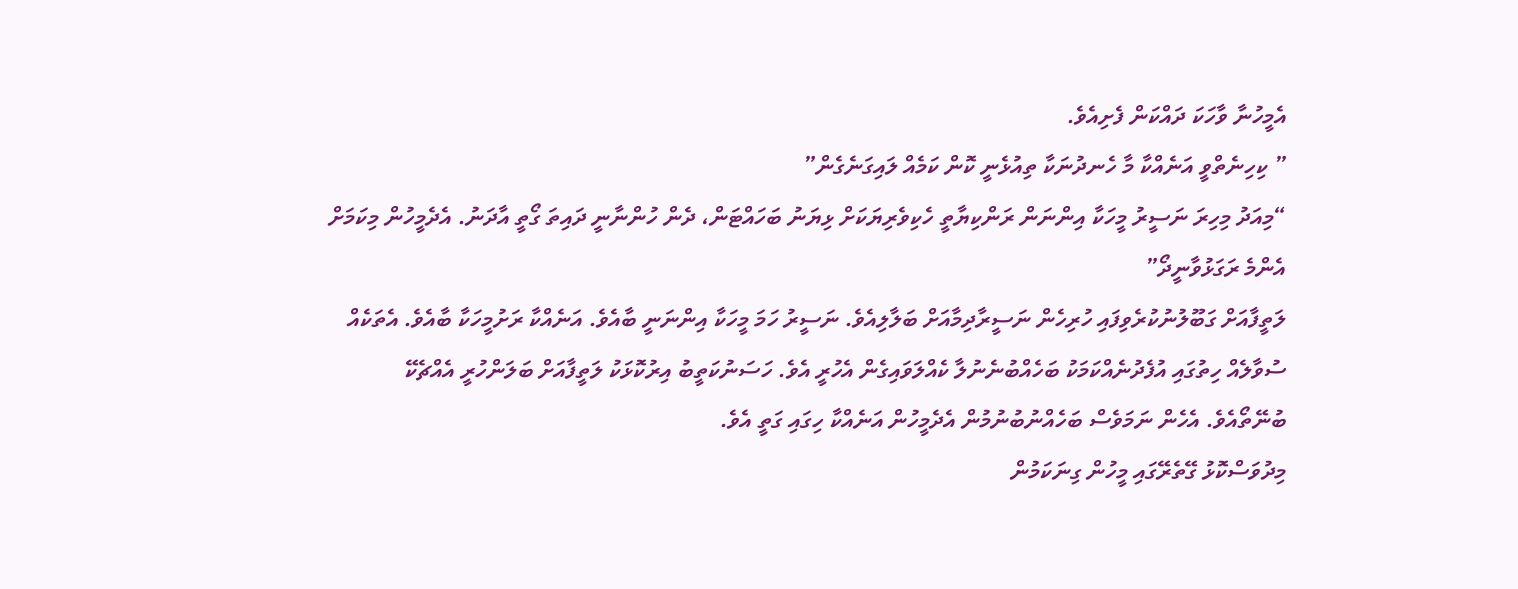އެމީހުނާ ވާހަކަ ދައްކަން ފެށިއެވެ.
” ކިހިނެތްވީ އަނެއްކާ މާ ހެނދުނަކާ ތިއުޅެނީ ކޮން ކަމެއް ލައިގަނެގެން”
“މިއަދު މިހިރަ ނަސީރު މީހަކާ އިންނަން ރަންކިޔާތީ ހެކިވެރިޔަކަށް ޅިޔަނު ބަހައްޓަން، ދެން ހުންނާނީ ދައިތަ ގޯތީ އާދަނު. އެދެމީހުން މިކަމަށް އެންމެ ރަގަޅުވާނީދޯ”
ލަތީފާއަށް ގަބޫލުނުކުރެވިފައި ހުރިހެން ނަސީރާދިމާއަށް ބަލާލިއެވެ. ނަސީރު ހަމަ މީހަކާ އިންނަނީ ބާއެވެ. އަނެއްކާ ރަށުމީހަކާ ބާއެވެ. އެތަކެއް ސުވާލެއް ހިތުގައި އުފެދުނެއްކަމަކު ބަހެއްބުނެނުލާ ކެއްލަވައިގެން އެހުރީ އެވެ. ހަސަނުކަތީބު އިރުކޮޅަކު ލަތީފާއަށް ބަލަންހުރީ އެއްޗެކޭ ބުނޭތޯއެވެ. އެހެން ނަމަވެސް ބަހެއްނުބުނުމުން އެދެމީހުން އަނެއްކާ ހިގައި ގަތީ އެވެ.
މިދުވަސްކޮޅު ގޭތެރޭގައި މީހުން ގިނަކަމުން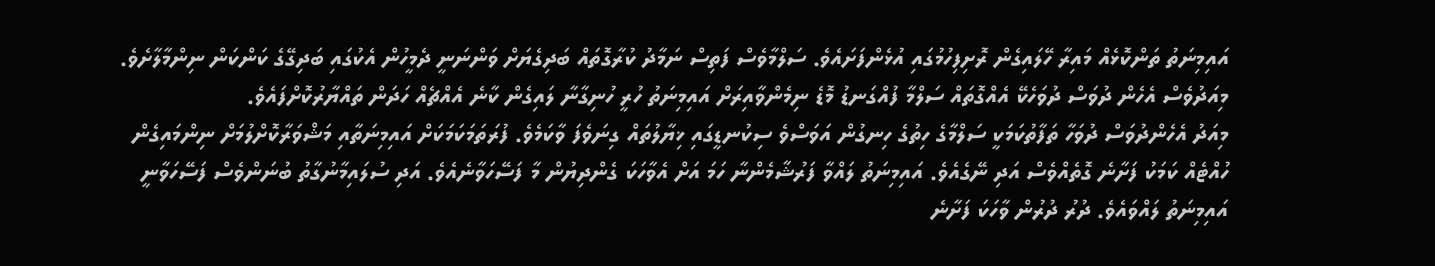އައިމިނަތު ތަންކޮޅެއް މައިރާ ހޭލައިގެން ރޮށިފިހުމުގައި އުޅެންފަށައެވެ. ސަލްމާވެސް ފަތިސް ނަމާދު ކުރާގޮތައް ބަދިގެޔަށް ވަންނަނީ ދެމީހުން އެކުގައި ބަދިގޭގެ ކަންކަން ނިންމާލާށެވެ. މިއަދުވެސް އެހެން ދުވަސް ދުވަހެކޭ އެއްގޮތައް ސަލްމާ ފުއްގަނޑު މޮޑެ ނިމެންވާއިރަށް އައިމިނަތު ހުރީ ހުނިގާނާ ލައިގެން ކާނެ އެއްޗެއް ހަދަން ތައްޔާރުކޮށްފައެވެ.
މިއަދު އެހެންދުވަސް ދުވަހާ ތަފާތުކަމަކީ ސަލްމާގެ ހިތުގެ ހިނގުން އަވަސްވެ ސިކުނޑީގައި ޚިޔާލުތައް ގިނަވެފަ ވާކަމެވެ. ފުރަތަމަކަމަކަށް އައިމިނަތާއި މަޝްވަރާކޮށްލުމަށް ނިންމައިގެން ހުއްޓެއް ކަމަކު ފަށާނެ ގޮތެއްވެސް އަދި ނޭގެއެވެ. އައިމިނަތު ލައްވާ ފަރުޝާމެންނާ ހަމަ އަށް އެވާހަކަ ގެންދިޔުން މާ ފަސޭހަވާނެއެވެ. އަދި ސުލައިމާނުގާތު ބުނަންވެސް ފަސޭހަވާނީ އައިމިނަތު ލައްވައެވެ. ދުރު ދުރުން ވާހަކަ ފަށާނެ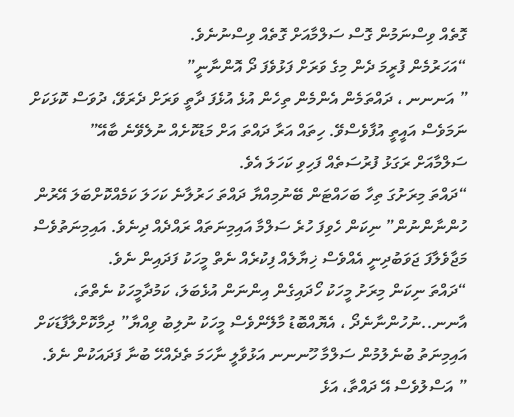ގޮތެއް ވިސްނަމުން ގޮސް ސަލްމާއަށް ގޮތެއް ވިސްނުނެވެ.
“އަހަރުމެން ފުރީމަ ދެން މިގެ ވަރަށް ފަޅުވެފަ ދޯ އޮންނާނީ”
” އަނނނ ، ދައްތަމެން އެންމެން ތިހެން އުޅެ އުޅެފަ ދާތީ ވަރަށް ދެރަވޭ، ދުވަސް ކޮޅަކަށް ނަމަވެސް އައީތީ އުފާވެސްވޭ. ހިތައް އަރާ ދައްތަ އަށް މަޑުކޮށެއް ނުލެވޭނެ ބާއޭ”
ސަލްމާއަށް ރަގަޅު ފުރުސަތެއް ފަހިވި ކަހަލަ އެވެ.
“ދައްތަ މިރަށުގަ ތިހާ ބަހައްޓަން ބޭނުމިއްޔާ ދައްތަ ހަރުލާނެ ކަހަލަ ކަމެއްކޮށްބަލަ އޭރުން ހުންނާންނުން” ނިކަން ހެވިފަ ހުރެ ސަލްމާ އައިމިނަތައް ރައްދެއް ދިނެވެ. އައިމިނަތުވެސް މަޖާވެލާފަ ޖަވަބުދިނީ އެއްވެސް ޚިޔާލެއް ފިކުރެއް ނެތް މީހަކު ފަދައިން ނެވެ.
“ދައްތަ ނިކަން މިރަށު މީހަކު ހޯދައިގެން އިންނަން އުޅެބަލަ، ކަމުދާމީހަކު ނެތްތަ، އާނނ..ނުހުންނާނެދޯ ، އެޔޮއްބޮޑު މާލޭންވެސް މީހަކު ނުލިބު ވިއްޔާ” ދިމާކޮށްލާފާޑަކަށް އައިމިނަތު ބުނެލުމުން ސަލްމާ ހޫނނނ އަޅުވާލީ ނާހަމަ ތެދެއްހޭ ބުނާ ފަދައަކުން ނެވެ.
” އަސްލުވެސް އޭ ދައްތާ، އަޅެ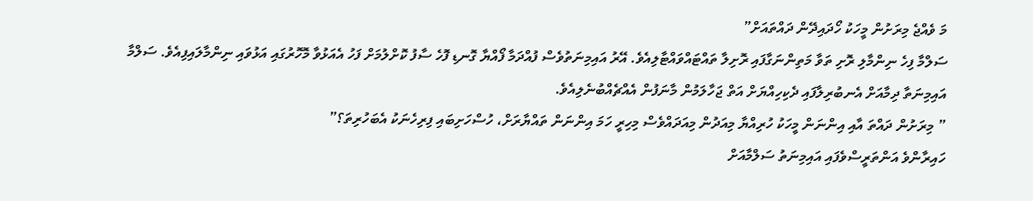މަ ވެއްޖެ މިރަށުން މީހަކު ހޯދައިދޭން ދައްތައަށް”
ސަލްމާ ފިހެ ނިންމާލި ރޮށި ތަވާ މަތިންނަގާފައި ރޮށިލާ ތައްޓައްވައްޓާލިއެވެ. އޭރު އައިމިނަތުވެސް ފުއްދަމާ ފޯއްޔާ ގޮނޑި ފޮހެ ސާފު ކޮށްލުމަށް ފަހު އެއަޅުވާ މޮހޮރުގައި އަޅުވައި ނިންމާލައިފިއެވެ. ސަލްމާ އައިމިނަތާ ދިމާއަށް އެނބުރިލާފައި ދެކިހިއްޔަށް އަތް ޖަހާލަމުން މާނަފުން އެއްޗެއްބުނެލިއެވެ.
” މިރަށުން ދައްތަ އާއި އިންނަން މީހަކު ހުރިއްޔާ މިއަދުން މިއަދައްވެސް މިހިރީ ހަމަ އިންނަން ތައްޔާރަށް، ހުސްހަށިބައި ފިރިހެނަކު އެބަހުރިތަ؟”
ހައިރާންވެ އަންތަރީސްވެފައި އައިމިނަތު ސަލްމާއަށް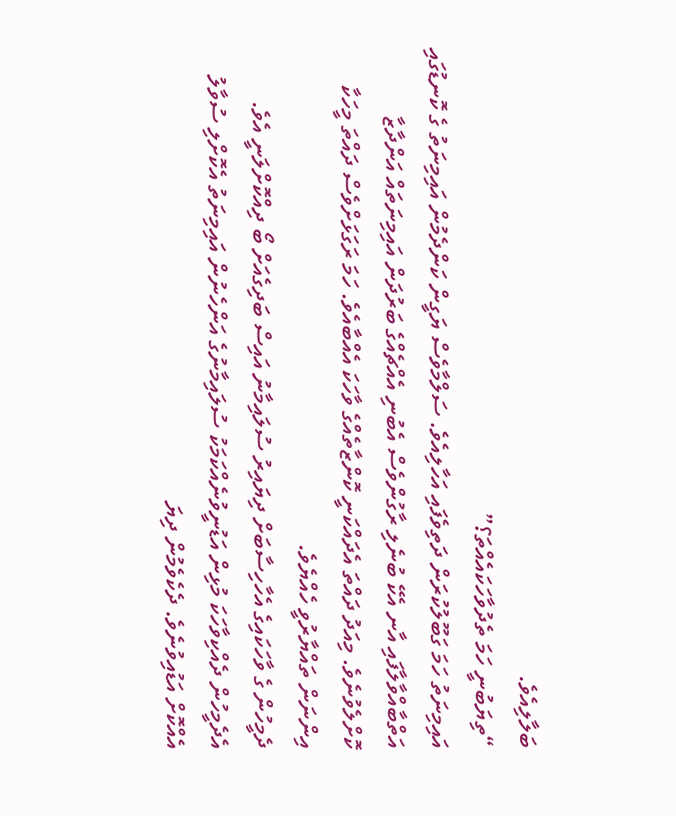ބަލާލިއެވެ.
“ތިޔަބުނީ ހަމަ ތެދުވާހަކައެއްތަ؟”
އައިމިނަތު ހަމަ ގަބޫލުކުރަން ދަތިވެފައި އަހާލިއެވެ. ސަލްމާވެސް ޔަގީން ކަންދެމުން އައިމިނަތު ގެ ކޮނޑުގައި އަތްބާއްވާލާފައި އާނ އެކޭ ބުނެލި ރާގުންވެސް އެބުނި އެއްޗެއްގެ ބަރުދަން އައިމިނަތައް އަންދާޒާ ކޮށްލެވުނެވެ. މިއަދު ދައްތަ އެދައްކަނީ ކޮންޒާތެއްގެ ވާހަކަ އެއްބާއެވެ. ހަމަ ރަގަޅަށްވެސް ދައްތަ މީހަކާ އިންނަން ތައްޔާރުވީ ހެއްޔެވެ.
ދެމީހުން ގެ ވާހަކައިގެ އެހާހިސާބަށް ދިޔައިރު ސުލައިމާނު އައިސް ބަދިގެއަށް ބޯ ދިއްކޮށްލަނީ އެވެ. އެދެމީހުން ދެއްކިވާހަކަ މުޅިން އަޑުނީވުނެއްކަމަކު ސުލައިމާނުގެ އަންހެނުން އައިމިނަތު އެކޮށްލި ސުވާލު އެއްކޮށް އަޑުއިވުނެވެ. ދެކެވެމުން ދިޔަ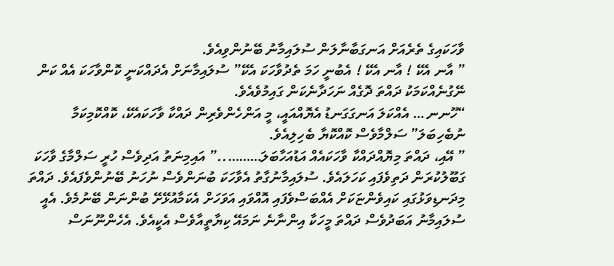ވާހަކައިގެ ތެރެއަށް އަނގަބާނާލަން ސުލައިމާނު ބޭނުންވިއެވެ.
” އާނ އެކޭ ! އާނ އެކޭ ! އެބުނީ ހަމަ ތެދުވާހަކަ އެކޭ” ސުލައިމާނަށް އެދައްކަނީ ކޮންވާހަކަ އެއް ކަން ނޭގުނެއްކަމަކު ދައްތަ ދޮގެއް ނަހަދާނެކަން ގައިމުވެއެވެ.
“ހޫނނ … އެއްކަލަ އަނގަގަނޑު އެޔޮއްއައީ، މީ އަންހެންވެރިން ދައްކާ ވާހަކައެކޭ، ކޮއްކޮމިކަމާ ނުބެހިބަލަ” ސަލްމާވެސް ކޮއްކޮޔާ ބެހިލިއެވެ.
” އޭއި، ދައްތަ މިޔޮއްދައްކާ ވާހަކައެއް އަޑުއަހާބަލަ………..” އައިމިނަތު އަދިވެސް ހުރީ ސަލްމާގެ ވާހަކަ ގަބޫލުކުރަން ދަތިވެފައި ކަހަލައެވެ. ސުލައިމާނުގާތު އެވާހަކަ ބުނަންވެސް ނުހަނު ބޭނުންވެފައެވެ. ދައްތަ މިދަނޑިވަޅުގައި ކައިވެންޏަކަށް އެއްބަސްވެފައި އޮއްވައި އަވަހަށް އެކަމާއުޅޭށޭ ބުންނަން ބޭނުމެވެ. އެއީ ސުލައިމާނު އަބަދުވެސް ދައްތަ މީހަކާ އިންނާނެ ނަމައޭ ކިޔާތީއާވެސް އެކީއެވެ. އެހެންނޫނަސް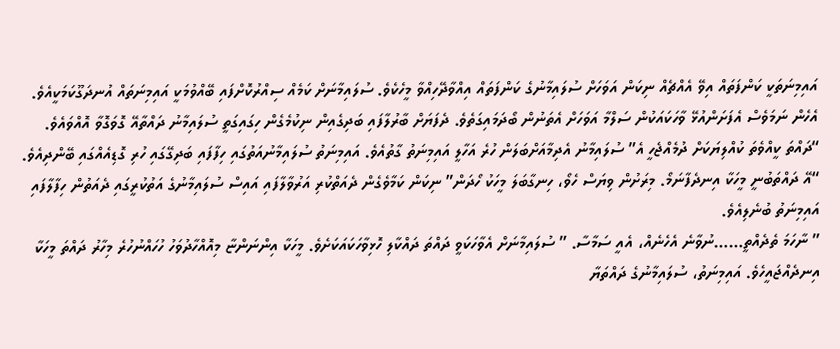އައިމިނަތަކީ ކަންފަތައް އިވޭ އެއްޗެއް ނިކަން އަވަހަށް ސުލައިމާނުގެ ކަންފަތައް އިއްވާދޭހިއްވާ މީހެކެވެ. ސުލައިމާނަށް ކަމެއް ސިއްރުކޮށްފައި ބޭއްވުމަކީ އައިމިނަތައް އުނދަގޫކަމަކީއެވެ. އެހެން ނަމަވެސް އެފަށަންއުޅޭ ވާހަކައަކުން ސަލްމާ އަވަހަށް އެތަނުން ބޯދަމައިގަތެވެ. ދެފަޔަށް ބާރުލާފައި ބަދިގެއިން ނިކުމެގެން ހިގައިގަތީ ސުލައިމާނު ދައްތާއޭ ގޮވަގޮވާ އޮއްވައެވެ.
“ދައްތަ ކީއްވެތަ ކުއްލިޔަކަށް ދުމެއްޖެހީ އެ” ސުލައިމާނު އެދިމާއަށްބަލަން ހުރެ އަހާލީ އައިމިނަތު ގާތުއެވެ. އައިމިނަތު ސުލައިމާނުއަތުގައި ހިފާފައި ބަދިގޭގައި ހުރި ގޮޑިއެއްގައި ބޭންދިއެވެ.
“އޭ ދައްތަބުނީ މީހަކާ އިނދެފާނަމޯ. މިރަށުން ވިޔަސް ހެވޯ، ހިނގާބަލަ މީހަކު ހޯދަން” ނިކަން ކަމާވެގެން ދެއަތްކުރި އަރުވާލާފައި އައިސް ސުލައިމާނުގެ އަތުކުރީގައި ދެއަތުން ހިފާލާފައި އައިމިނަތު ބުނެލިއެވެ.
” ނާހަމަ ތެދެއްތީ……ނުވާނެ އެހެނެއް، އެއީ ސަމާސާ. ” ސުލައިމާނަށް އެވާހަކަވީ ދައްތަ ދައްކާލި ހޮޅިވާހަކައަކަށެވެ. މީހަކާ އިންނަންޏާ މިއޮއްހާދުވަހު ހުހައްނުހުރެ މިހާރު ދައްތަ މީހަކާ އިނދެއްޖައީހެވެ. އައިމިނަތު، ސުލައިމާނުގެ ދައްތަޔާ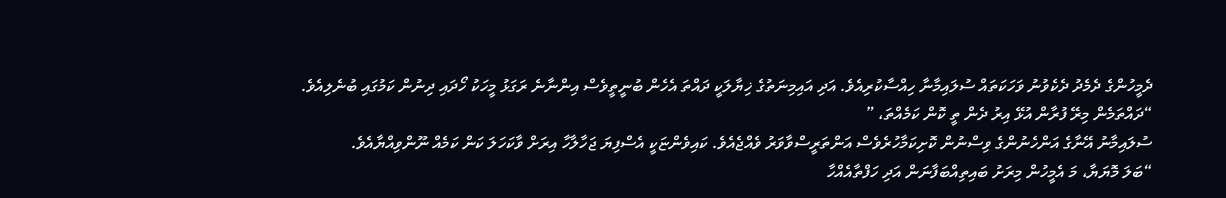ދެމީހުންގެ ދެމެދު ދެކެވުނު ވަހަކަތައް ސުލައިމާނާ ހިއްސާކުރިއެވެ. އަދި އައިމިނަތުގެ ޚިޔާލަކީ ދައްތަ އެހެން ބުނީތީވެސް އިންނާނެ ރަގަޅު މީހަކު ހޯދައި ދިނުން ކަމުގައި ބުނެލިއެވެ.
“ދައްތަމެން މިރޭ ފުރާން އުޅޭ އިރު ދެން ތީ ކޮން ކަމެއްތަ، ”
ސުލައިމާނު އޭނާގެ އަންހެނުންގެ ވިސްނުން ކޮށިކަމާހުރެވެސް އަންތަރީސްވާވަރު ވެއްޖެއެވެ. ކައިވެންޏަކީ އެސްފިޔަ ޖަހާލާހާ އިރަށް ވާކަހަލަ ކަން ކަމެއް ނޫންވިއްޔާއެވެ.
“ބަލަ މޮޔަޔާ، މަ އެމީހުން މިރަށު ބައިތިއްބަފާނަން އަދި ހަފްތާއެއްހާ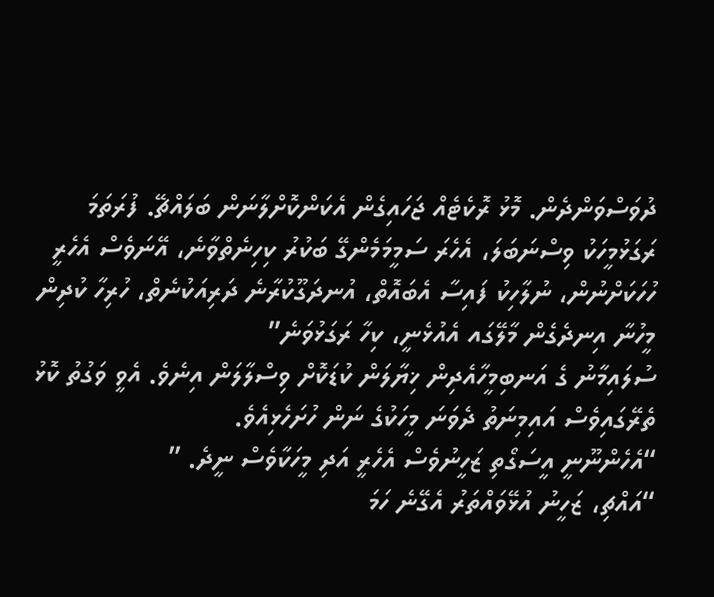ދުވަސްވަންދެން. މޮޅު ރޮކެޓެއް ޖަހައިގެން އެކަންކޮށްލާނަން ބަލައްޗޭ. ފުރަތަމަ ރަގަޅުމީހަކު ވިސްނަބަލަ، އެހެރަ ސަމީމަމެންގޭ ބަކުރު ކިހިނެތްވާނެ، އޭނަވެސް އެހެރީ ހުހަކަށްނުން، ނުލާހިކު ފައިސާ އެބައޮތް، އުނދަގޫކުރާނެ ދަރިއަކުނެތް، ހުރިހާ ކުދިން މީހުނާ އިނދެގެން މާލޭގައ އެއުޅެނީ، ކިހާ ރަގަޅުވަނެ”
ސުލައިމާނު ގެ އަނބިމީހާއެދިން ޚިޔާލަން ކުޑަކޮށް ވިސްލާލަން އިނެވެ. އެވީ ވަގުތު ކޮޅު ތެރޭގައިވެސް އައިމިނަތު ދެވަނަ މީހަކުގެ ނަން ހުށަހެޅިއެވެ.
“އެހެންނޫނީ އީސަގޯތި ޒަހީނުވެސް އެހެރީ އަދި މީހަކާވެސް ނީދެ. ”
“އައްޗި، ޒަހީނު އުޅޭވައްތަރު އެގޭނެ ހަމަ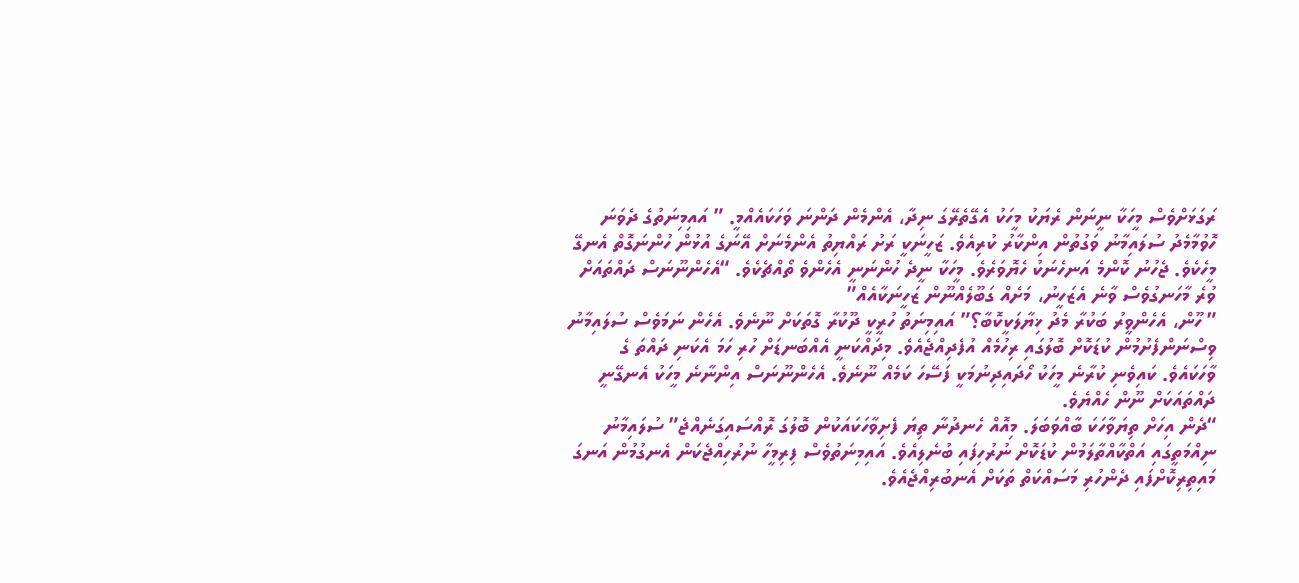ރަގަޅަށްވެސް މީހަކާ ނީނަން ރެޔަކު މީހަކު އެގޭތެރޭގަ ނިދާ، އެންމެން ދަންނަ ވަހަކައެއްމީ. ” އައިމިނަތުގެ ދެވަނަ ހޮވުމާމެދު ސުލައިމާނު ވަގުތުން އިންކާރު ކުރިއެވެ. ޒަހީނަކީ ރަށު ރައްޔިތު އެންމެނަށް އޭނަގެ އުޅުން ހުންނަގޮތް އެނގޭ މީހެކެވެ. ޖެހުނު ކޮންމެ އަނހެނަކު ހެޔޮވަރެވެ. މީހަކާ ނީދެ ހުންނަނީ އެހެންވެ ތޯއްޗެކެވެ. “އެހެންނޫނަސް ދައްތައަށް ވުރެ މާހަނގުވެސް ވާނެ އެޒަހީނު، މަށެއް ގަބޫލެއްނޫން ޒަހީނަކާއެއް”
” ހޫން، އެހެންވީރު ބަކުރާ މެދު ޚިޔާލަކީކޮބާ؟” އައިމިނަތު ހުރީކީ ދޫކުރާ ގޮތަކަށް ނޫނެވެ. އެހެން ނަމަވެސް ސުލައިމާނު ވިސްނަންފެށުމުން ކުޑަކޮށް ބޮލުގައި ރިހުމެއް އުފެދިއްޖެއެވެ. މިދައްކަނީ އެއްބަނޑަށް ހުރި ހަމަ އެކަނި ދައްތަ ގެ ވާހަކައެވެ. ކައިވެނި ކުރާނެ މީހަކު ހޯދައިދިނުމަކީ ފަސޭހަ ކަމެއް ނޫނެވެ. އެހެންނޫނަސް އިންނާނެ މީހަކު އެނގޭނީ ދައްތައަކަށް ނޫން ހެއްޔެވެ.
“ދެން އިހަށް ތިޔަވާހަކަ ބާއްވަބަލަ. މިއޮއް ހެނދުނާ ތިޔަ ފެށިވާހަކައަކުން ބޮލުގަ ރޮއްސައިގަނެއްޖެ” ސުލައިމާނު ނިއްމަތީގައި އަތްކާއްތާލަމުން ކުޑަކޮށް ނުރުހިފައި ބުނެލިއެވެ. އައިމިނަތުވެސް ފިރިމީހާ ނުރުހިއްޖެކަން އެނގުމުން އަނގަ މައިތިރިކޮށްފައި ދެންހުރި މަސައްކަތް ތަކަށް އެނބުރިއްޖެއެވެ.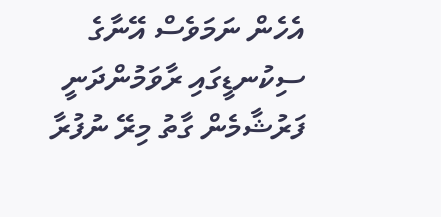އެހެން ނަމަވެސް އޭނާގެ ސިކުނޑީގައި ރާވަމުންދަނީ ފަރުޝާމެން ގާތު މިރޭ ނުފުރާ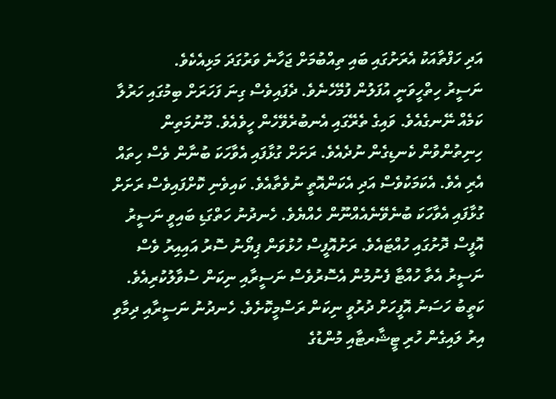އަދި ހަފްތާއަކު އެރަށުގައި ބައި ތިއްބުމަށް ޖަހާނެ ވަރުގަދަ މަޅިއެކެވެ.
ނަސީރު ހިތްހީވަނީ އުފަލުން ފުމޭހެނެވެ. ދެފައިވެސް ގިނަ ފަހަރަށް ބިމުގައި ހަރުލާ ކަމެއް ނޭނގެއެވެ. ވައިގެ ތެރޭގައި އެނބުރެވޭހެން ހީވެއެވެ. މޫނުމަތިން ހިނިތުންވުން ކެނޑިގެން ނުދެއެވެ. ރަށަށް ގުޅާފައި އެވާހަކަ ބުނާން ވެސް ހިތައް އެރި އެވެ. އެކަމަކުވެސް އަދި އެކަންއޮތީ ނުވެތާއެވެ. ކައިވެނި ކޮށްފައިވެސް ރަށަށް ގުޅާފައި އެވާހަކަ ބުނެވޭނެއެއްނޫން ހެއްޔެވެ. ހެނދުނު ހަތްގަޑި ބައިވީ ނަސީރު އޮފީސް ދޮށުގައި ހުއްޓައެވެ. ރަށުއޮފީސް ހުޅުވަން ޕިޔޯނު ސޮރު އައިއިރު ވެސް ނަސީރު އެތާ ހުއްޓާ ފެނުމުން އެސޮރުވެސް ނަސީރާއި ނިކަން ސުވާލުކުރިއެވެ. ކަތީބު ހަސަނު އޮފީހަށް ދުރުވީ ނިކަން ރަސްމީކޮށެވެ. ހެނދުނު ނަސީރާއި ދިމާވި އިރު ލައިގެން ހުރި ޓީޝާރޓާއި މުންޑުގެ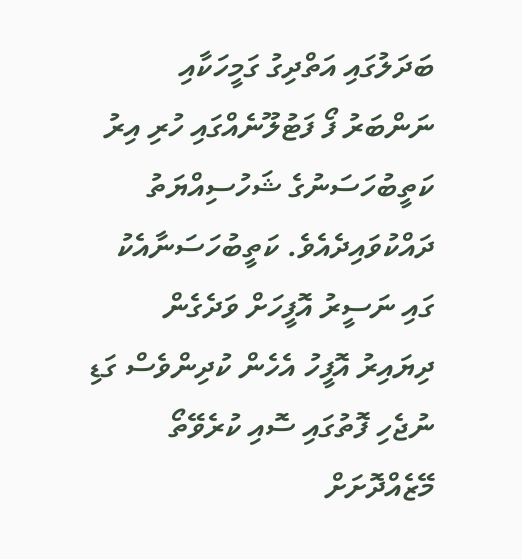ބަދަލުގައި އަތްދިގު ގަމީހަކާއި ނަންބަރު ފޯ ފަޓުލޫނެއްގައި ހުރި އިރު ކަތީބުހަސަނުގެ ޝަހުސިއްޔަތު ދައްކުވައިދެއެވެ. ކަތީބުހަސަނާއެކު ގައި ނަސީރު އޮފީހަށް ވަދެގެން ދިޔައިރު އޮފީހު އެހެން ކުދިންވެސް ގަޑި ނުޖެހި ފޮތުގައި ސޮއި ކުރެވޭތޯ މޭޒެއްދޮށަށް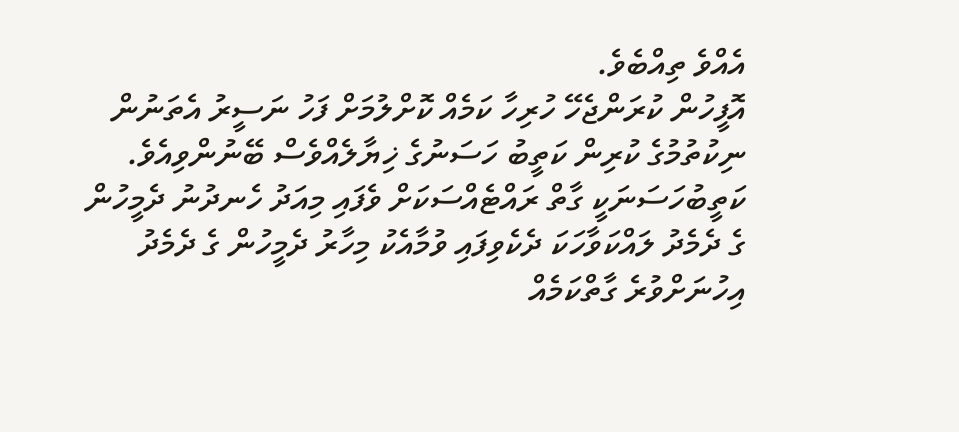އެއްވެ ތިއްބެވެ.
އޮފީހުން ކުރަންޖެހޭ ހުރިހާ ކަމެއް ކޮށްލުމަށް ފަހު ނަސީރު އެތަނުން ނިކުތުމުގެ ކުރިން ކަތީބު ހަސަނުގެ ޚިޔާލެއްވެސް ބޭނުންވިއެވެ. ކަތީބުހަސަނަކީ ގާތް ރައްޓެއްސަކަށް ވެފައި މިއަދު ހެނދުނު ދެމީހުން ގެ ދެމެދު ލައްކަވާހަކަ ދެކެވިފައި ވުމާއެކު މިހާރު ދެމީހުން ގެ ދެމެދު އިހުނަށްވުރެ ގާތްކަމެއް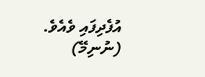އުފެދިފައި ވެއެވެ.
(ނުނިމޭ)